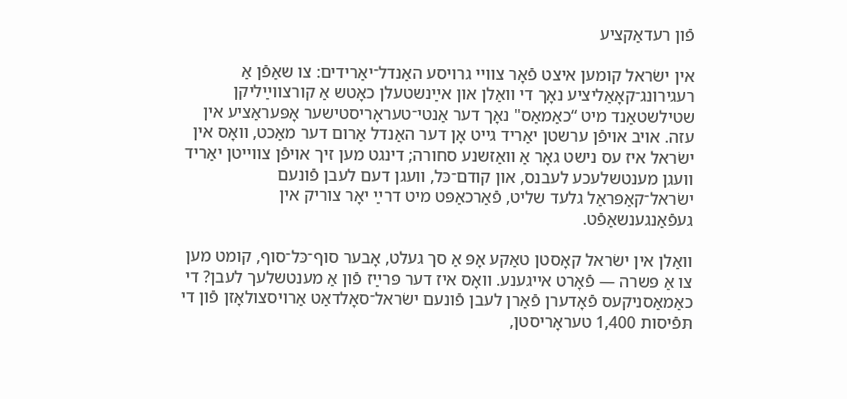פֿון רעדאַקציע

אין ישׂראל קומען איצט פֿאָר צוויי גרויסע האַנדל־יאַרידים: צו שאַפֿן אַ רעגירונג־קאָאַליציע נאָך די וואַלן און אײַנשטעלן כאָטש אַ קורצווײַליקן שטילשטאַנד מיט “כאַמאַס" נאָך דער אַנטי־טעראָריסטישער אָפּעראַציע אין עזה. אויב אויפֿן ערשטן יאַריד גייט אָן דער האַנדל אַרום דער מאַכט, וואָס אין ישׂראל איז עס נישט גאָר אַ וואַזשנע סחורה; דינגט מען זיך אויפֿן צווייטן יאַריד וועגן מענטשלעכע לעבנס, און קודם־כּל, וועגן דעם לעבן פֿונעם ישׂראל־קאַפּראַל גלעד שליט, פֿאַרכאַפּט מיט דרײַ יאָר צוריק אין געפֿאַנגענשאַפֿט.

וואַלן אין ישׂראל קאָסטן טאַקע אָפּ אַ סך געלט, אָבער סוף־כּל־סוף, קומט מען צו אַ פּשרה — פֿאָרט אייגענע. וואָס איז דער פּרײַז פֿון אַ מענטשלעך לעבן? די כאַמאַסניקעס פֿאָדערן פֿאַרן לעבן פֿונעם ישׂראל־סאָלדאַט אַרויסצולאָזן פֿון די תּפֿיסות 1,400 טעראָריסטן,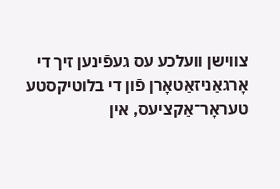צווישן וועלכע עס געפֿינען זיך די אָרגאַניזאַטאָרן פֿון די בלוטיקסטע טעראָר־אַקציעס, אין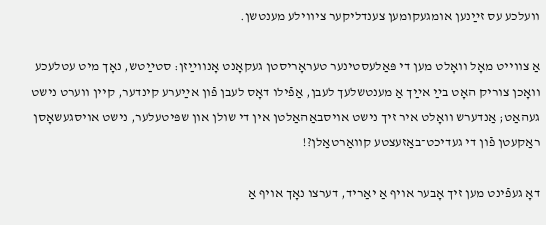וועלכע עס זײַנען אומגעקומען צענדליקער ציווילע מענטשן.

אַ צווייט מאָל וואָלט מען די פּאַלעסטינער טעראָריסטן געקאָנט אָנווײַזן: סטײַטש, נאָך מיט עטלעכע וואָכן צוריק האָט בײַ אײַך אַ מענטשלעך לעבן, אַפֿילו דאָס לעבן פֿון אײַערע קינדער, קיין ווערט נישט געהאַט; אַנדערש וואָלט איר זיך נישט אויסבאַהאַלטן אין די שולן און שפּיטעלער, נישט אויסגעשאָסן ראַקעטן פֿון די געדיכט־באַזעצטע קוואַרטאַלן?!

דאָ געפֿינט מען זיך אָבער אויף אַ יאַריד, דערצו נאָך אויף אַ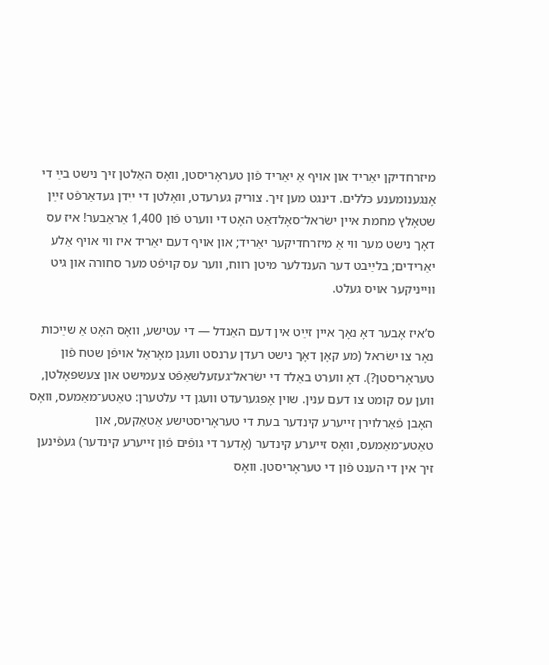מיזרחדיקן יאַריד און אויף אַ יאַריד פֿון טעראָריסטן, וואָס האַלטן זיך נישט בײַ די אָנגענומענע כּללים. דינגט מען זיך. צוריק גערעדט, וואָלטן די ייִדן געדאַרפֿט זײַן שטאָלץ מחמת איין ישׂראל־סאָלדאַט האָט די ווערט פֿון 1,400 אַראַבער! איז עס דאָך נישט מער ווי אַ מיזרחדיקער יאַריד; און אויף דעם יאַריד איז ווי אויף אַלע יאַרידים; בלײַבט דער הענדלער מיטן רווח, ווער עס קויפֿט מער סחורה און גיט ווייניקער אויס געלט.

ס’איז אָבער דאָ נאָך איין זײַט אין דעם האַנדל — די עטישע, וואָס האָט אַ שײַכות נאָר צו ישׂראל (מע קאָן דאָך נישט רעדן ערנסט וועגן מאָראַל אויפֿן שטח פֿון טעראָריסטן?). דאָ ווערט באַלד די ישׂראל־געזעלשאַפֿט צעמישט און צעשפּאָלטן, ווען עס קומט צו דעם ענין. שוין אָפּגערעדט וועגן די עלטערן: טאַטע־מאַמעס, וואָס האָבן פֿאַרלוירן זייערע קינדער בעת די טעראָריסטישע אַטאַקעס, און טאַטע־מאַמעס, וואָס זייערע קינדער (אָדער די גופֿים פֿון זייערע קינדער) געפֿינען זיך אין די הענט פֿון די טעראָריסטן. וואָס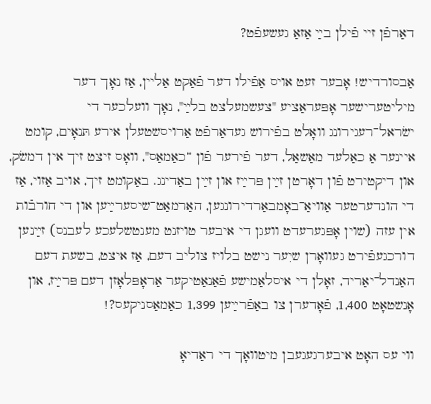דאַרפֿן זיי פֿילן בײַ אַזאַ געשעפֿט?

אַבסורדיש! אָבער זעט אויס אַפֿילו דער פֿאַקט אַליין, אַז נאָך דער מיליטערישער אָפּעראַציע "צעשמעלצט בלײַ", נאָך וועלכער די ישׂראל־רעגירונג וואָלט בפֿירוש געדאַרפֿט אַרויסשטעלן אירע תּנאָים, קומט איינער אַ כאַלעד מאַשאַל, דער פֿירער פֿון “כאַמאַס", וואָס זיצט זיך אין דמשׂק, און דיקטירט פֿון דאָרטן זײַן פּרײַז און זײַן באַדינג. באַקומט זיך, אויב אַזוי, אַז די הונדערטער אַוויאַ־באָמבאַרדירונגען, האַרמאַט־שיסערײַען און די חורבֿות אין עזה (שוין אָפּגערעדט וועגן די איבער טויזנט מענטשלעכע לעבנס) זײַנען דורכגעפֿירט געוואָרן שיִער נישט בלויז צוליב דעם, אַז איצט, בשעת דעם האַנדל־יאַריד, זאָלן די איסלאַמישע פֿאַנאַטיקער אַראָפּלאָזן דעם פּרײַז, און אָנשטאָט 1,400, פֿאָדערן צו באַפֿרײַען 1,399 כאַמאַסניקעס?!

ווי עס האָט איבערגעגעבן מיטוואָך די ראַדיאָ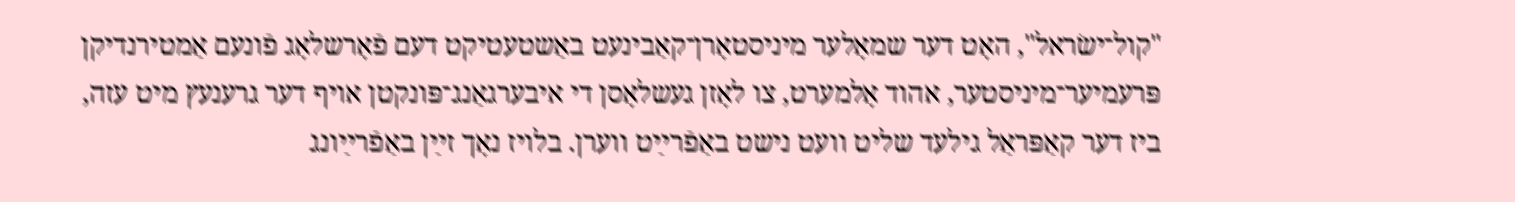"קול־ישׂראל", האָט דער שמאָלער מיניסטאָרן־קאַבינעט באַשטעטיקט דעם פֿאָרשלאָג פֿונעם אַמטירנדיקן פּרעמיער־מיניסטער, אהוד אָלמערט, צו לאָזן געשלאָסן די איבערגאַנג־פּונקטן אויף דער גרענעץ מיט עזה, ביז דער קאַפּראַל גילעד שליט וועט נישט באַפֿרײַט ווערן. בלויז נאָך זײַן באַפֿרײַונג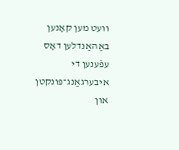וועט מען קאָנען באַהאַנדלען דאָס עפֿענען די איבערגאַנג־פּונקטן און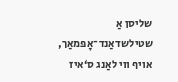שליסן אַ שטילשדאַנד־אָפּמאַך, אויף ווי לאַנג ס‘איז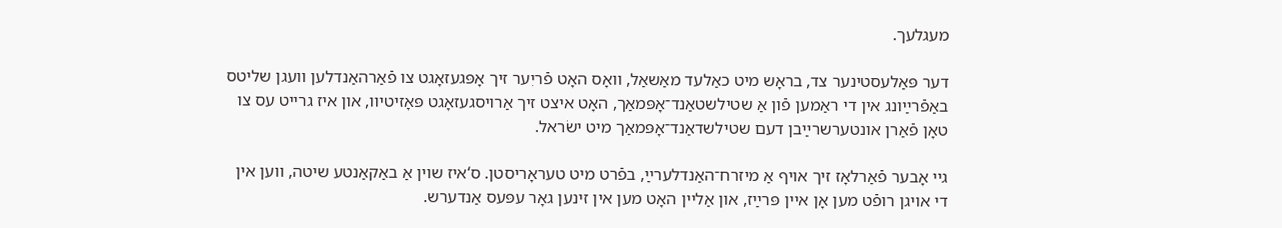מעגלעך.

דער פּאַלעסטינער צד, בראָש מיט כאַלעד מאַשאַל, וואָס האָט פֿריִער זיך אָפּגעזאָגט צו פֿאַרהאַנדלען וועגן שליטס באַפֿרײַונג אין די ראַמען פֿון אַ שטילשטאַנד־אָפּמאַך, האָט איצט זיך אַרויסגעזאָגט פּאָזיטיוו, און איז גרייט עס צו טאָן פֿאַרן אונטערשרײַבן דעם שטילשדאַנד־אָפּמאַך מיט ישׂראל.

גיי אָבער פֿאַרלאָז זיך אויף אַ מיזרח־האַנדלערײַ, בפֿרט מיט טעראָריסטן. ס‘איז שוין אַ באַקאַנטע שיטה, ווען אין די אויגן רופֿט מען אָן איין פּרײַז, און אַליין האָט מען אין זינען גאָר עפּעס אַנדערש.